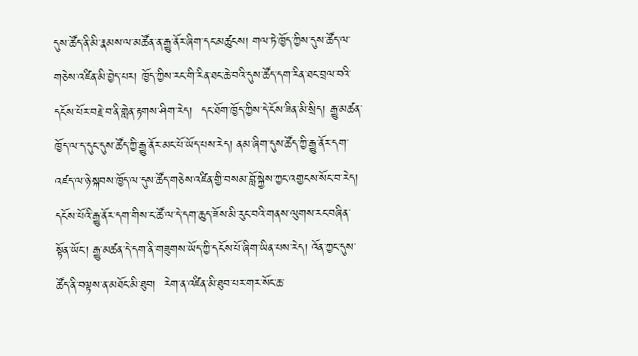དུས་ཚོད་ནི་མི་རྣམས་ལ་མཚོན་ན་རྒྱུ་ནོར་ཞིག་དང་མཚུངས། གལ་ཏེ་ཁྱོད་ཀྱིས་དུས་ཚོད་ལ་གཅེས་འཛིན་མི་བྱེད་པར། ཁྱོད་ཀྱིས་རང་གི་རིན་ཐང་ཆེ་བའི་དུས་ཚོད་དག་རིན་ཐང་བྲལ་བའི་དངོས་པོར་བརྗེ་བ་ནི་གླེན་རྟགས་ཤིག་རེད།  དང་ཐོག་ཁྱོད་ཀྱིས་དེ་ངོས་ཟིན་མི་སྲིད། རྒྱུ་མཚན་ཁྱོད་ལ་ད་དུང་དུས་ཚོད་ཀྱི་རྒྱུ་ནོར་མང་པོ་ཡོད་པས་རེད། ནམ་ཞིག་དུས་ཚོད་ཀྱི་རྒྱུ་ནོར་དག་འཛད་ལ་ཉེ་སྐབས་ཁྱོད་ལ་དུས་ཚོད་གཅེས་འཛིན་གྱི་བསམ་བློ་སྐྱེས་ཀྱང་འགྱངས་སོང་བ་རེད། དངོས་པོའི་རྒྱུ་ནོར་དག་གིས་ང་ཚོ་ལ་དེ་དག་ཆུད་ཟོས་མི་རུང་བའི་གནས་ལུགས་རང་བཞིན་སྟོན་ཡོང་། རྒྱུ་མཚན་དེ་དག་ནི་གཟུགས་ཡོད་ཀྱི་དངོས་པོ་ཞིག་ཡིན་པས་རེད། འོན་ཀྱང་དུས་ཚོད་ནི་བལྟས་ན་མཐོང་མི་ཐུབ།  རེག་ན་འཛིན་མི་ཐུབ་པར་གར་སོང་ཆ་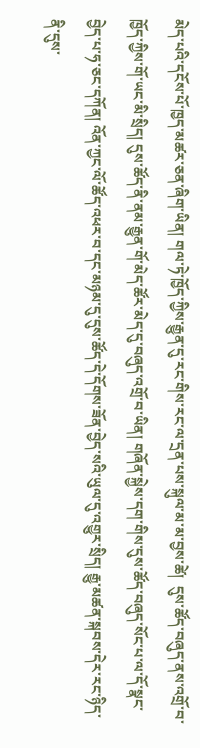མེད་པའི་དངོས་པོ་ཁྱད་མཚར་ཅན་ཞིག་ཡིན། གལ་ཏེ་ཁྱོད་ཀྱིས་རྒྱུན་དུ་རང་གིས་རང་ལ་དྲན་པས་སྐུལ་མ་མ་བྱས་ཚེ།  དུས་ཚོད་བཞུད་ནས་འགྲོ་བ་ཁྱོད་ཀྱིས་གོ་ཡང་མི་སྲིད། དུས་ཚོད་ནི་ནམ་རྒྱུན་གོ་མེད་ཚོར་མེད་དུ་བཞུད་འགྲོ་བ་ཡིན། གཞོན་སྐྱེས་དག་གིས་དུས་ཚོད་བཞུད་སོང་པ་ལ་དོ་སྣང་བྱེད་པ་ཧ་ཅང་དཀོན། འོན་ཀྱང་ལོ་ཚོད་འཕར་བ་དང་མཉམ་དུ་དུས་ཚོད་དེ་དོགས་ཟོན་བྱེད་སའི་ཡུལ་དུ་འགྱུར་སྲིད། རྒྱུ་མཚན་སྐབས་དེར་རང་ཉིད་ནི་དུས་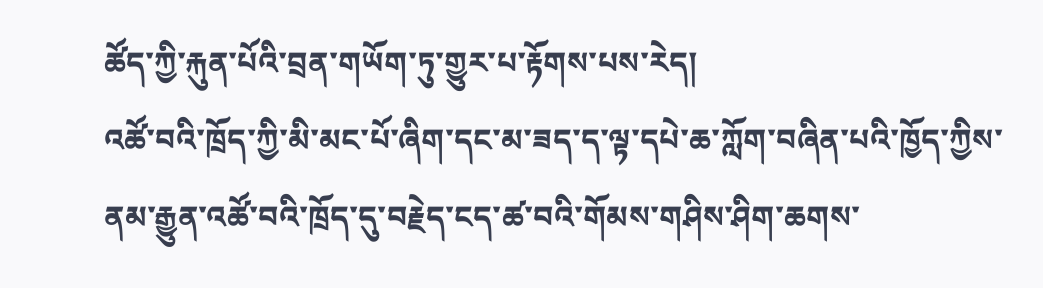ཚོད་ཀྱི་རྐུན་པོའི་བྲན་གཡོག་ཏུ་གྱུར་པ་རྟོགས་པས་རེད།
འཚོ་བའི་ཁྲོད་ཀྱི་མི་མང་པོ་ཞིག་དང་མ་ཟད་ད་ལྟ་དཔེ་ཆ་ཀློག་བཞིན་པའི་ཁྱོད་ཀྱིས་ནམ་རྒྱུན་འཚོ་བའི་ཁྲོད་དུ་བརྗེད་ངད་ཚ་བའི་གོམས་གཤིས་ཤིག་ཆགས་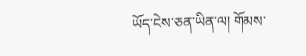ཡོད་ངེས་ཅན་ཡིན་ལ། གོམས་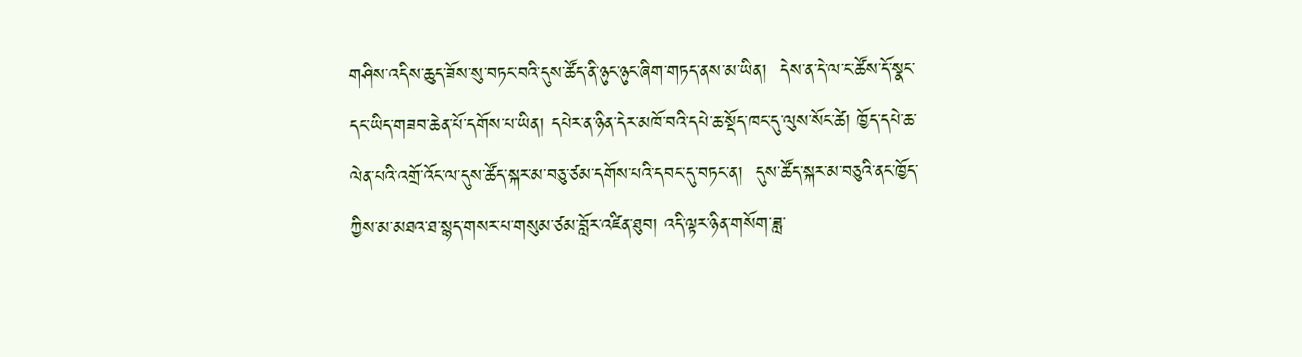གཤིས་འདིས་ཆུད་ཟོས་སུ་བཏང་བའི་དུས་ཚོད་ནི་ཉུང་ཉུང་ཞིག་གཏད་ནས་མ་ཡིན།  དེས་ན་དེ་ལ་ང་ཚོས་དོ་སྣང་དང་ཡིད་གཟབ་ཆེན་པོ་དགོས་པ་ཡིན། དཔེར་ན་ཉིན་དེར་མཁོ་བའི་དཔེ་ཆ་སྡོད་ཁང་དུ་ལུས་སོང་ཚེ། ཁྱོད་དཔེ་ཆ་ལེན་པའི་འགྲོ་འོང་ལ་དུས་ཚོད་སྐར་མ་བཅུ་ཙམ་དགོས་པའི་དབང་དུ་བཏང་ན།  དུས་ཚོད་སྐར་མ་བཅུའི་ནང་ཁྱོད་ཀྱིས་མ་མཐའ་ཐ་སྙད་གསར་པ་གསུམ་ཙམ་བློར་འཛིན་ཐུབ། འདི་ལྟར་ཉིན་གསོག་ཟླ་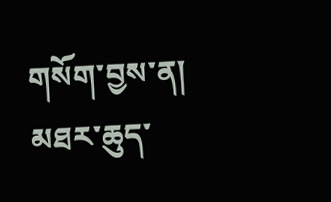གསོག་བྱས་ན། མཐར་ཆུད་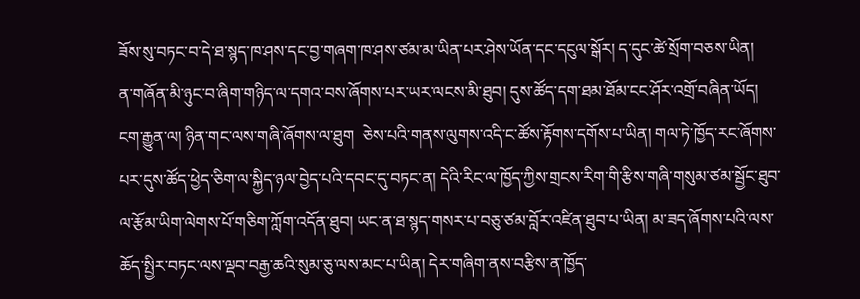ཟོས་སུ་བཏང་བ་དེ་ཐ་སྙད་ཁ་ཤས་དང་བྱ་གཞག་ཁ་ཤས་ཙམ་མ་ཡིན་པར་ཤེས་ཡོན་དང་དངུལ་སྒོར། ད་དུང་ཚེ་སྲོག་བཅས་ཡིན།
ན་གཞོན་མི་ཉུང་བ་ཞིག་གཉིད་ལ་དགའ་བས་ཞོགས་པར་ཡར་ལངས་མི་ཐུབ། དུས་ཚོད་དག་ཐམ་ཐོམ་ངང་ཤོར་འགྲོ་བཞིན་ཡོད། ངག་རྒྱུན་ལ། ཉིན་གང་ལས་གཞི་ཞོགས་ལ་ཐུག  ཅེས་པའི་གནས་ལུགས་འདི་ང་ཚོས་རྟོགས་དགོས་པ་ཡིན། གལ་ཏེ་ཁྱོད་རང་ཞོགས་པར་དུས་ཚོད་ཕྱེད་ཅིག་ལ་སྐྱིད་ཉལ་བྱེད་པའི་དབང་དུ་བཏང་ན། དེའི་རིང་ལ་ཁྱོད་ཀྱིས་གྲངས་རིག་གི་རྩིས་གཞི་གསུམ་ཙམ་སྦྱོང་ཐུབ་ལ་རྩོམ་ཡིག་ལེགས་པོ་གཅིག་ཀློག་འདོན་ཐུབ། ཡང་ན་ཐ་སྙད་གསར་པ་བཅུ་ཙམ་བློར་འཛིན་ཐུབ་པ་ཡིན། མ་ཟད་ཞོགས་པའི་ལས་ཆོད་སྤྱིར་བཏང་ལས་ལྡབ་བརྒྱ་ཆའི་སུམ་ཅུ་ལས་མང་པ་ཡིན། དེར་གཞིག་ནས་བརྩིས་ན་ཁྱོད་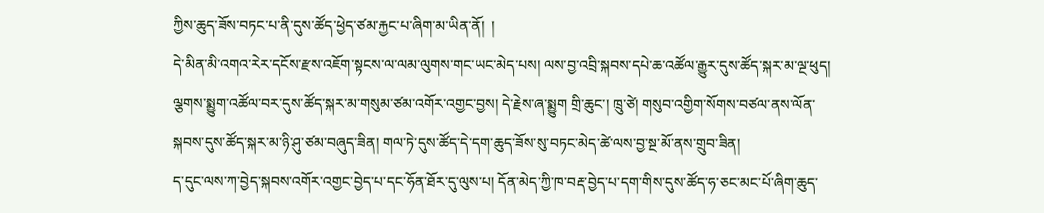ཀྱིས་ཆུད་ཟོས་བཏང་པ་ནི་དུས་ཚོད་ཕྱེད་ཙམ་རྐྱང་པ་ཞིག་མ་ཡིན་ནོ།  །
དེ་མིན་མི་འགའ་རེར་དངོས་རྫས་འཇོག་སྟངས་ལ་ལམ་ལུགས་གང་ཡང་མེད་པས། ལས་བྱ་འབྲི་སྐབས་དཔེ་ཆ་འཚོལ་རྒྱུར་དུས་ཚོད་སྐར་མ་ལྔ་ཕུད། ལྕགས་སྨྱུག་འཚོལ་བར་དུས་ཚོད་སྐར་མ་གསུམ་ཙམ་འགོར་འགྱང་བྱས། དེ་རྗེས་ཞ་སྨྱུག གྲི་ཆུང་། ཁྲུ་ཙེ། གསུབ་འགྱིག་སོགས་བཙལ་ནས་ལོན་སྐབས་དུས་ཚོད་སྐར་མ་ཉི་ཤུ་ཙམ་བཞུད་ཟིན། གལ་ཏེ་དུས་ཚོད་དེ་དག་ཆུད་ཟོས་སུ་བཏང་མེད་ཚེ་ལས་བྱ་སྔ་མོ་ནས་གྲུབ་ཟིན།
ད་དུང་ལས་ཀ་བྱེད་སྐབས་འགོར་འགྱང་བྱེད་པ་དང་ཧོན་ཐོར་དུ་ལུས་པ། དོན་མེད་ཀྱི་ཁ་བརྡ་བྱེད་པ་དག་གིས་དུས་ཚོད་ཧ་ཅང་མང་པོ་ཞིག་ཆུད་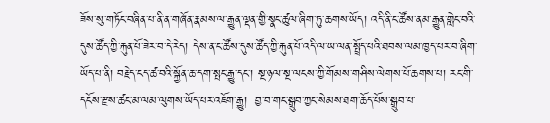ཟོས་སུ་གཏོང་བཞིན་པ་ནི་ན་གཞོན་རྣམས་ལ་རྒྱུན་ལྡན་གྱི་སྣང་ཚུལ་ཞིག་ཏུ་ཆགས་ཡོད། འདི་ནི་ང་ཚོས་ནམ་རྒྱུན་གླེང་བའི་དུས་ཚོད་ཀྱི་རྐུན་པོ་ཟེར་བ་དེ་རེད། དེས་ན་ང་ཚོས་དུས་ཚོད་ཀྱི་རྐུན་པོ་འདི་ལ་ཡ་ལན་སྤྲོད་པའི་ཐབས་ལམ་ཁྱད་པར་བ་ཞིག་ཡོད་པ་ནི། བརྗེད་ངད་ཚ་བའི་སྐྱོན་ཆ་དག་སྤང་རྒྱུ་དང་། སྔ་ཉལ་སྔ་ལངས་ཀྱི་གོམས་གཤིས་ལེགས་པོ་ཆགས་པ། རང་གི་དངོས་རྫས་ཚང་མ་ལམ་ལུགས་ཡོད་པར་འཇོག་རྒྱུ།  བྱ་བ་གང་སྒྲུབ་ཀྱང་སེམས་ཐག་ཆོད་པོས་སྒྲུབ་པ་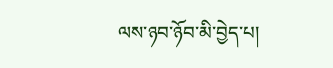ལས་ཉབ་ཉོབ་མི་བྱེད་པ།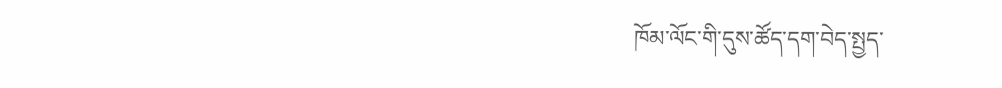ཁོམ་ལོང་གི་དུས་ཚོད་དག་བེད་སྤྱད་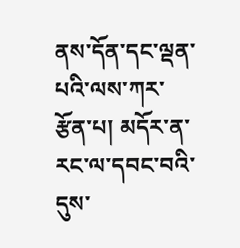ནས་དོན་དང་ལྡན་པའི་ལས་ཀར་རྩོན་པ། མདོར་ན་རང་ལ་དབང་བའི་དུས་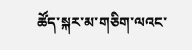ཚོད་སྐར་མ་གཅིག་ལའང་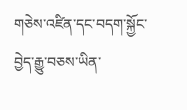གཅེས་འཛིན་དང་བདག་སྐྱོང་བྱེད་རྒྱུ་བཅས་ཡིན་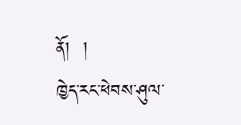ནོ།  །
ཁྱེད་རང་ཕེབས་ཤུལ་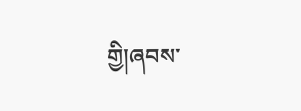གྱི།ཞབས་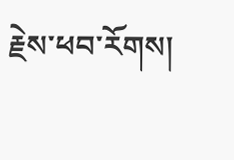རྗེས་ཕབ་རོགས།